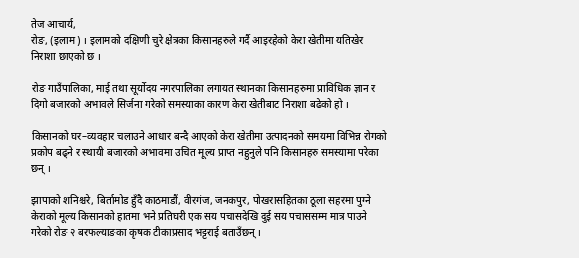तेज आचार्य,
रोङ, (इलाम) । इलामको दक्षिणी चुरे क्षेत्रका किसानहरुले गर्दै आइरहेको केरा खेतीमा यतिखेर निराशा छाएको छ ।

रोङ गाउँपालिका, माई तथा सूर्योदय नगरपालिका लगायत स्थानका किसानहरुमा प्राविधिक ज्ञान र दिगो बजारको अभावले सिर्जना गरेको समस्याका कारण केरा खेतीबाट निराशा बढेको हो ।

किसानको घर–व्यवहार चलाउने आधार बन्दै आएको केरा खेतीमा उत्पादनको समयमा विभिन्न रोगको प्रकोप बढ्ने र स्थायी बजारको अभावमा उचित मूल्य प्राप्त नहुनुले पनि किसानहरु समस्यामा परेका छन् ।

झापाको शनिश्चरे, बिर्तामोड हुँदै काठमाडौं, वीरगंज, जनकपुर, पोखरासहितका ठूला सहरमा पुग्ने केराको मूल्य किसानको हातमा भने प्रतिघरी एक सय पचासदेखि दुई सय पचाससम्म मात्र पाउने गरेको रोङ २ बरफल्याङका कृषक टीकाप्रसाद भट्टराई बताउँछन् ।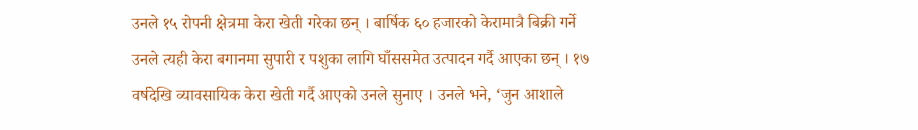उनले १५ रोपनी क्षेत्रमा केरा खेती गरेका छन् । बार्षिक ६० हजारको केरामात्रै बिक्री गर्ने उनले त्यही केरा बगानमा सुपारी र पशुका लागि घाँससमेत उत्पादन गर्दै आएका छन् । १७ वर्षदेखि व्यावसायिक केरा खेती गर्दै आएको उनले सुनाए । उनले भने, ‘जुन आशाले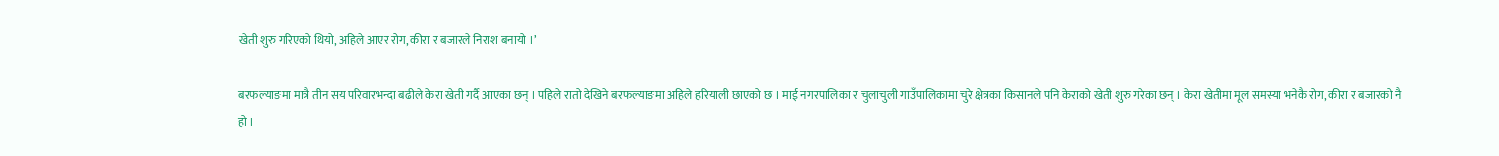खेती शुरु गरिएको थियो, अहिले आएर रोग, कीरा र बजारले निराश बनायो ।’

बरफल्याङमा मात्रै तीन सय परिवारभन्दा बढीले केरा खेती गर्दै आएका छन् । पहिले रातो देखिने बरफल्याङमा अहिले हरियाली छाएको छ । माई नगरपालिका र चुलाचुली गाउँपालिकामा चुरे क्षेत्रका किसानले पनि केराको खेती शुरु गरेका छन् । केरा खेतीमा मूल समस्या भनेकै रोग, कीरा र बजारको नै हो ।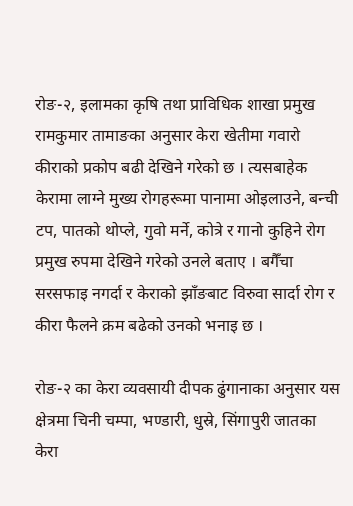रोङ-२, इलामका कृषि तथा प्राविधिक शाखा प्रमुख रामकुमार तामाङका अनुसार केरा खेतीमा गवारो कीराको प्रकोप बढी देखिने गरेको छ । त्यसबाहेक केरामा लाग्ने मुख्य रोगहरूमा पानामा ओइलाउने, बन्ची टप, पातको थोप्ले, गुवो मर्ने, कोत्रे र गानो कुहिने रोग प्रमुख रुपमा देखिने गरेको उनले बताए । बगैँचा सरसफाइ नगर्दा र केराको झाँङबाट विरुवा सार्दा रोग र कीरा फैलने क्रम बढेको उनको भनाइ छ ।

रोङ-२ का केरा व्यवसायी दीपक ढुंगानाका अनुसार यस क्षेत्रमा चिनी चम्पा, भण्डारी, धुस्रे, सिंगापुरी जातका केरा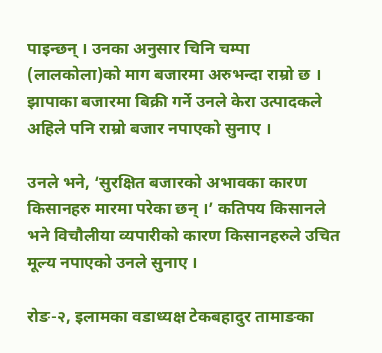पाइन्छन् । उनका अनुसार चिनि चम्पा (लालकोला)को माग बजारमा अरुभन्दा राम्रो छ । झापाका बजारमा बिक्री गर्ने उनले केरा उत्पादकले अहिले पनि राम्रो बजार नपाएको सुनाए ।

उनले भने, ‘सुरक्षित बजारको अभावका कारण किसानहरु मारमा परेका छन् ।’ कतिपय किसानले भने विचौलीया व्यपारीको कारण किसानहरुले उचित मूल्य नपाएको उनले सुनाए ।

रोङ-२, इलामका वडाध्यक्ष टेकबहादुर तामाङका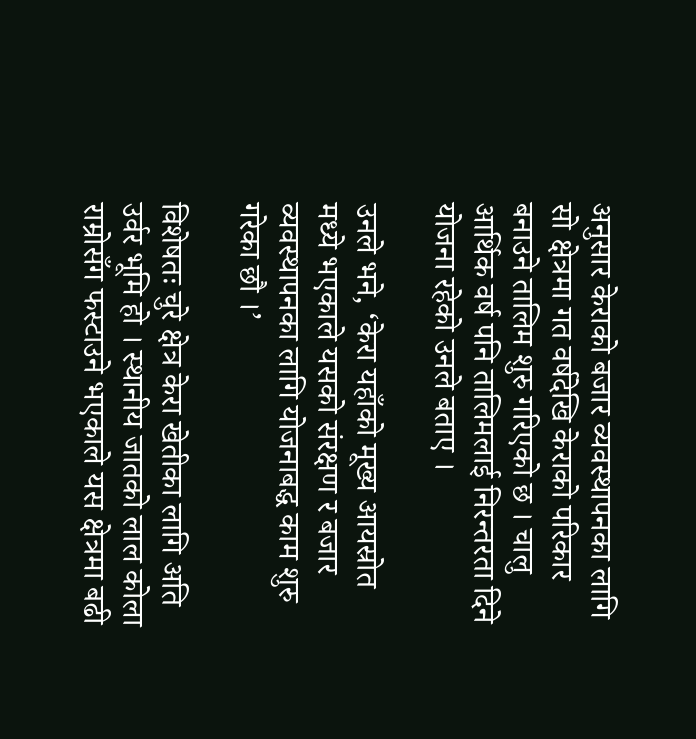अनुसार केराको बजार व्यवस्थापनका लागि सो क्षेत्रमा गत वर्षदेखि केराको परिकार बनाउने तालिम शुरु गरिएको छ । चालु आर्थिक वर्ष पनि तालिमलाई निरन्तरता दिने योजना रहेको उनले बताए ।

उनले भने, ‘केरा यहाँको मूख्य आयस्रोत मध्ये भएकाले यसको संरक्षण र बजार व्यवस्थापनका लागि योजनाबद्ध काम शुरु गरेका छौ ।’

विशेषतः चुरे क्षेत्र केरा खेतीका लागि अति उर्वर भूमि हो । स्थानीय जातको लाल कोला राम्रोसँग फस्टाउने भएकाले यस क्षेत्रमा बढी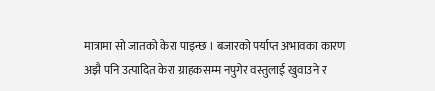मात्रामा सो जातको केरा पाइन्छ । बजारको पर्याप्त अभावका कारण अझै पनि उत्पादित केरा ग्राहकसम्म नपुगेर वस्तुलाई खुवाउने र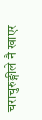चराचुरुङ्गीले नै खाएर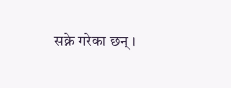सक्ने गरेका छन् ।